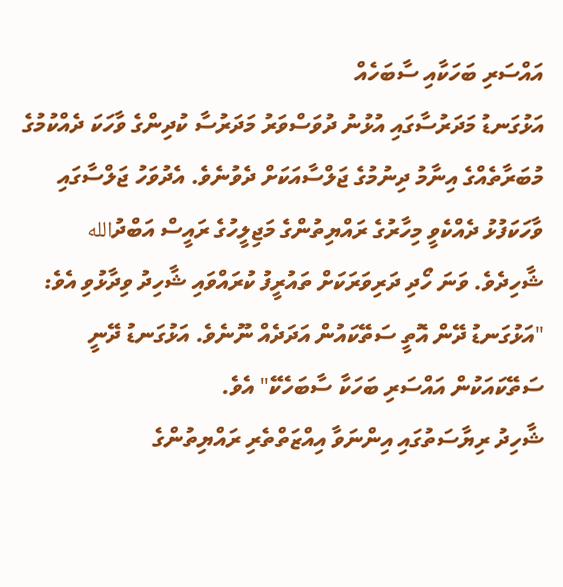އައްސަރި ބަހަކާއި ސާބަހެއް
އަޅުގަނޑު މަދަރުސާގައި އުޅުނު ދުވަސްވަރު މަދަރުސާ ކުދިންގެ ވާހަކަ ދެއްކުމުގެ މުބަރާތެއްގެ އިނާމު ދިނުމުގެ ޖަލްސާއަކަށް ދެވުނެވެ. އެދުވަހު ޖަލްސާގައި ވާހަކަފުޅު ދެއްކެވީ މިހާރުގެ ރައްޔިތުންގެ މަޖިލީހުގެ ރައީސް އަބްދުالله ޝާހިދެވެ. ވަނަ ހޯދި ދަރިވަރަކަށް ތައުރީފު ކުރައްވައި ޝާހިދު ވިދާޅުވި އެވެ: "އަޅުގަނޑު ދޭން އޮތީ ސަތޭކައުން އަދަދެއް ނޫނެވެ. އަޅުގަނޑު ދޭނީ ސަތޭކައަކުން އައްސަރި ބަހަކާ ސާބަހެކޭ" އެވެ.
ޝާހިދު ރިޔާސަތުގައި އިންނަވާ އިއްޒަތްތެރި ރައްޔިތުންގެ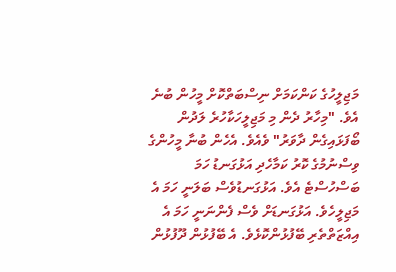މަޖިލީހުގެ ކަންކަމަށް ނިސްބަތްކޮށް މީހުން ބުނެ އެވެ. "މިހާރު ދެން މި މަޖިލީހަކާހުރެ ލަދުން ބޯފަޅައިގެން ދާވަރު" ވެއެވެ. އެހެން ބުނާ މީހުންގެ ވިސްނުމުގެ ކޮރު ކަމާހެދި އަޅުގަނޑު ހަމަ ބަސްހުސްޓެ އެވެ. އަޅުގަނޑުވެސް ބަލަނީ ހަމަ އެ މަޖިލީހެވެ. އަޅުގަނޑަށް ވެސް ފެންނަނީ ހަމަ އެ އިއްޒަތްތެރި ބޭފުޅުންކޮޅެވެ. އެ ބޭފުޅުން ދޫފުޅުން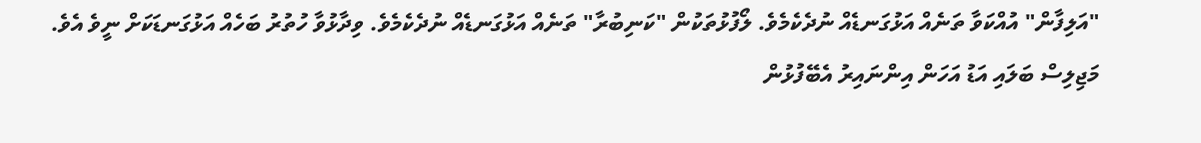"އަލިފާން" އުއްކަވާ ތަނެއް އަޅުގަނޑެއް ނުދެކެމެވެ. ލޯފުޅުތަކުން "ކަނިބުރާ" ތަނެއް އަޅުގަނޑެއް ނުދެކެމެވެ. ވިދާޅުވާ ހުތުރު ބަހެއް އަޅުގަނޑަކަށް ނީވެ އެވެ.
މަޖިލިސް ބަލައި އަޑު އަހަން އިންނައިރު އެބޭފުޅުން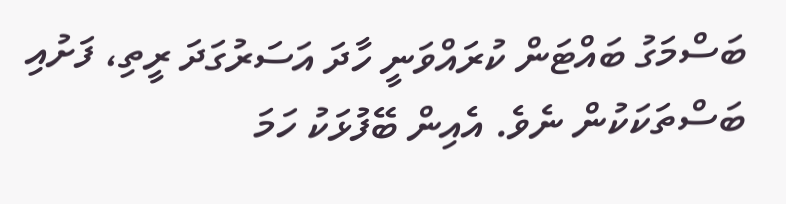ބަސްމަގު ބައްޓަން ކުރައްވަނީ ހާދަ އަސަރުގަދަ ރީތި، ފަށުއި ބަސްތަކަކުން ނެވެ. އެއިން ބޭފުޅަކު ހަމަ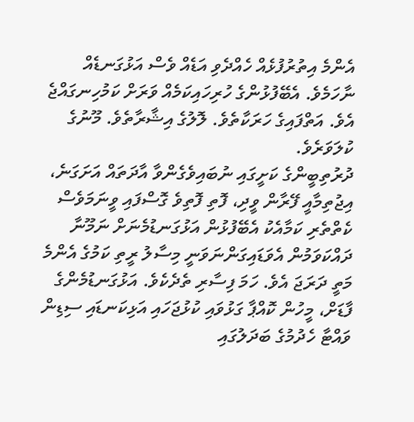އެންމެ އިތުރުފުޅެއް ހެއްދެވި އަޑެއް ވެސް އަޅުގަނޑެއް ނާހަމެވެ. އެބޭފުޅުންގެ ހުރިހައިކަމެއް ވަރަށް ކަމުހިނގައްޖެ އެވެ. އަތްފައިގެ ހަރަކާތެވެ. ލޮލުގެ އިޝާރާތެވެ. މޫނުގެ ކުލަވަރެވެ.
ދުރުތިބީންގެ ކަށީގައި ނުބައިވެގެންވާ އާދަތައް އަށަގަނެ، އިޖުތިމާއީ ފޭރާން ވީދި، ފޮތި ފޮތިވެ ގޮސްފައި ވީނަމަވެސް ކެތްތެރި ކަމާއެކު އެބޭފުޅުން އަޅުގަނޑުމެނަށް ނަމޫނާ ދައްކަވަމުން އެވަޑައިގަންނަވަނީ މިސާލު ރީތި ކަމުގެ އެންމެ މަތީ ދަރަޖަ އެވެ. ހަމަ ފިސާރި ތެދެކެވެ. އަޅުގަނޑުމެންގެ ފާޑަށް، މީހުން ކޮއްޕާ ގަޅުވައި ކުޅުޖަހައި އަޅިކަނޑައި ސިޑިން ވައްޓާ ހެދުމުގެ ބަދަލުގައި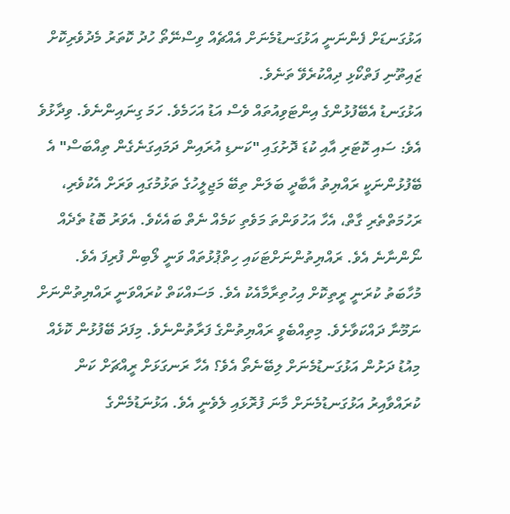އަޅުގަނޑަށް ފެންނަނީ އަޅުގަނޑުމެނަށް އެއްޗެއް ވިސްނޭތޯ ހުދު ކޮތަރު މެދުވެރިކޮށް ޒައިތޫނި ފަތްކޯޅި ދިއްކުރެވޭ ތަނެވެ.
އަޅުގަނޑު އެބޭފުޅުންގެ އިންޓަވިއުތައް ވެސް އަޑު އަހަމެވެ. ހަމަ ގިނައިންނެވެ. ވިދާޅުވެ އެވެ: ސައި ކޮޓަރި އާއި ކުޑަ ދޮށުގައި "ކަނޑި އުރައިން ދަމައިގަނެގެން ތިއްބަސް" އެ ބޭފުޅުންނަކީ ރައްޔިތު އާބާދީ ބަލަން ތިބޭ މަޖިލީހުގެ ތަޅުމުގައި ވަރަށް އެކުވެރި، ރަހުމަތްތެރި ގާތް، އެހާ އަހުވަންތަ މަވެތި ކަމެއް ނެތް ބައެކެވެ. އެވަރު ބޮޑު ތެދެއް ނޯންނާނެ އެވެ. ރައްޔިތުންނަށްޓަކައި ހިތްޕުޅުތައް ވަނީ ލޯބިން ފުރިފަ އެވެ. މުހާބަތު ކުރަނީ ރީތިކޮށް އިހުތިރާމާއެކު އެވެ. މަސައްކަތް ކުރައްވަނީ ރައްޔިތުންނަށް ނަމޫނާ ދައްކަވާށެވެ. މިތިއްބެވީ ރައްޔިތުންގެ ފަރާތުންނެވެ. މިފަދަ ބޭފުޅުން ކޮޅެއް މިއުޑު ދަށުން އަޅުގަނޑުމެނަށް ލިބޭނެތޯ އެވެ؟ އެހާ ރަނގަޅަށް ރީއްޗަށް ކަން ކުރައްވާއިރު އަޅުގަނޑުމެނަށް މާނަ ފުރޮޅައި ލެވެނީ އެވެ. އަޅުނަޑުމެންގެ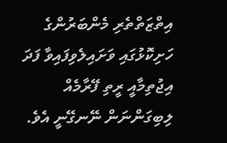އިތްޒަތްތެރި މެންބަރުންގެ ހަށިކޮޅުގައި ވަށައިލެވިފައިވާ ފަދަ އިޖުތިމާއީ ރީތި ފޭރާމެއް ލިބިގަންނަން ނޭނގޭނީ އެވެ.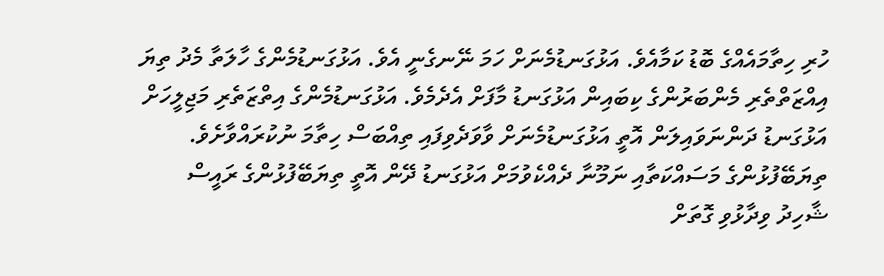ހުރި ހިތާމައެއްގެ ބޮޑު ކަމާއެވެ. އަޅުގަނޑުމެނަށް ހަމަ ނޭނގެނީ އެވެ. އަޅުގަނޑުމެންގެ ހާލަތާ މެދު ތިޔަ އިއްޒަތްތެރި މެންބަރުންގެ ކިބައިން އަޅުގަނޑު މާފަށް އެދެމެވެ. އަޅުގަނޑުމެންގެ އިތްޒަތެރި މަޖިލީހަށް އަޅުގަނޑު ދަންނަވައިލަން އޮތީ އަޅުގަނޑުމެނަށް ވާވަދެވިފައި ތިއްބަސް ހިތާމަ ނުކުރައްވާށެވެ. ތިޔަބޭފުޅުންގެ މަސައްކަތާއި ނަމޫނާ ދެއްކެވުމަށް އަޅުގަނޑު ދޭން އޮތީ ތިޔަބޭފުޅުންގެ ރައީސް ޝާހިދު ވިދާޅުވި ގޮތަށް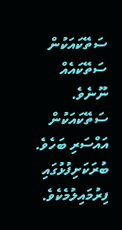ސަތޭކައަކުން ސަތޭކައެއް ނޫނެވެ. ސަތޭކައަކުން އައްސަރި ބަހެވެ. ބުރަކަށިފުޅުގައި ފިރުމައިލުމެކެވެ.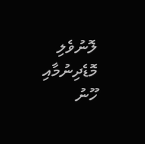ލޮނުވެލި މޮޑެދިނުމާއި ހޫނު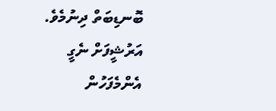ބޮނޑިބަތް ދިނުމެވެ.
އަރުޝީފަށް ނެގީ
އެންމެފަހުން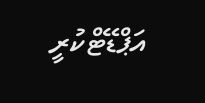އަޕްޑޭޓްކުރީ